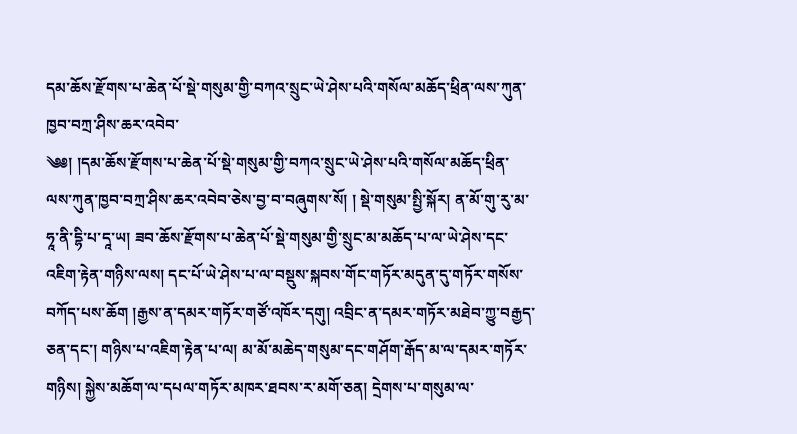དམ་ཆོས་རྫོགས་པ་ཆེན་པོ་སྡེ་གསུམ་གྱི་བཀའ་སྲུང་ཡེ་ཤེས་པའི་གསོལ་མཆོད་ཕྲིན་ལས་ཀུན་ཁྱབ་བཀྲ་ཤིས་ཆར་འབེབ་
༄༅། །དམ་ཆོས་རྫོགས་པ་ཆེན་པོ་སྡེ་གསུམ་གྱི་བཀའ་སྲུང་ཡེ་ཤེས་པའི་གསོལ་མཆོད་ཕྲིན་ལས་ཀུན་ཁྱབ་བཀྲ་ཤིས་ཆར་འབེབ་ཅེས་བྱ་བ་བཞུགས་སོ། ། སྡེ་གསུམ་སྤྱི་སྐོར། ན་མོ་གུ་རུ་མ་ཧཱ་ནི་དྷི་པ་དཱ་ཡ། ཟབ་ཆོས་རྫོགས་པ་ཆེན་པོ་སྡེ་གསུམ་གྱི་སྲུང་མ་མཆོད་པ་ལ་ཡེ་ཤེས་དང་འཇིག་རྟེན་གཉིས་ལས། དང་པོ་ཡེ་ཤེས་པ་ལ་བསྡུས་སྐབས་གོང་གཏོར་མདུན་དུ་གཏོར་གསོས་བཀོད་པས་ཆོག །རྒྱས་ན་དམར་གཏོར་གཙོ་འཁོར་དགུ། འབྲིང་ན་དམར་གཏོར་མཐེབ་ཀྱུ་བརྒྱད་ཅན་དང་། གཉིས་པ་འཇིག་རྟེན་པ་ལ། མ་མོ་མཆེད་གསུམ་དང་གཤོག་རྒོད་མ་ལ་དམར་གཏོར་གཉིས། སྐྱེས་མཆོག་ལ་དཔལ་གཏོར་མཁར་ཐབས་ར་མགོ་ཅན། དྲེགས་པ་གསུམ་ལ་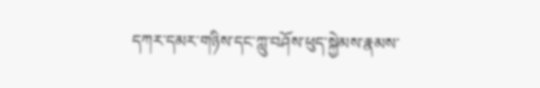དཀར་དམར་གཉིས་དང་ཀླུ་བཤོས་ཕུད་སྐྱེམས་རྣམས་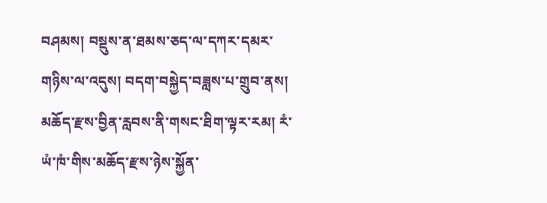བཤམས། བསྡུས་ན་ཐམས་ཅད་ལ་དཀར་དམར་གཉིས་ལ་འདུས། བདག་བསྐྱེད་བཟླས་པ་གྲུབ་ནས། མཆོད་རྫས་བྱིན་རླབས་ནི་གསང་ཐིག་ལྟར་རམ། རཾ་ཡཾ་ཁཾ་གིས་མཆོད་རྫས་ཉེས་སྐྱོན་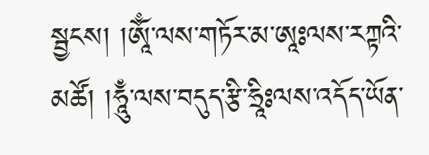སྦྱངས། །ཨཱོྃ་ལས་གཏོར་མ་ཨཱཿལས་རཀྟའི་མཚོ། །ཧཱུྃ་ལས་བདུད་རྩི་ཧྲཱིཿལས་འདོད་ཡོན་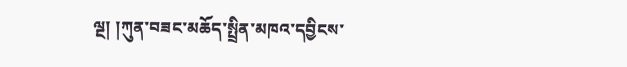ལྔ། །ཀུན་བཟང་མཆོད་སྤྲིན་མཁའ་དབྱིངས་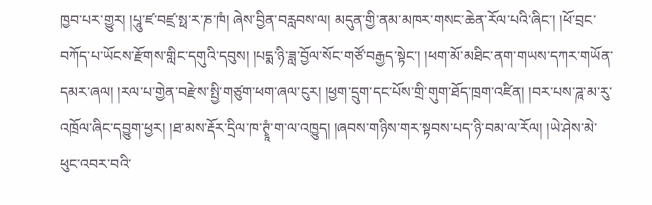ཁྱབ་པར་གྱུར། །པཱུ་ཛ་བཛྲ་སྥ་ར་ཎ་ཁཾ། ཞེས་བྱིན་བརླབས་ལ། མདུན་གྱི་ནམ་མཁར་གསང་ཆེན་རོལ་པའི་ཞིང་། །ཕོ་བྲང་བཀོད་པ་ཡོངས་རྫོགས་གླིང་དགུའི་དབུས། །པདྨ་ཉི་ཟླ་བྱོལ་སོང་གཙོ་བརྒྱད་སྟེང་། །ཕག་མོ་མཐིང་ནག་གཡས་དཀར་གཡོན་དམར་ཞལ། །རལ་པ་གྱེན་བརྫེས་སྤྱི་གཙུག་ཕག་ཞལ་ངུར། །ཕྱག་དྲུག་དང་པོས་གྲི་གུག་ཐོད་ཁྲག་འཛིན། །བར་པས་ཌཱ་མ་རུ་འཁྲོལ་ཞིང་དབྱུག་ཕྱར། །ཐ་མས་རྡོར་དྲིལ་ཁ་ཊྭཱཾ་ག་ལ་འཁྱུད། །ཞབས་གཉིས་གར་སྟབས་པད་ཉི་བམ་ལ་རོལ། །ཡེ་ཤེས་མེ་ཕུང་འབར་བའི་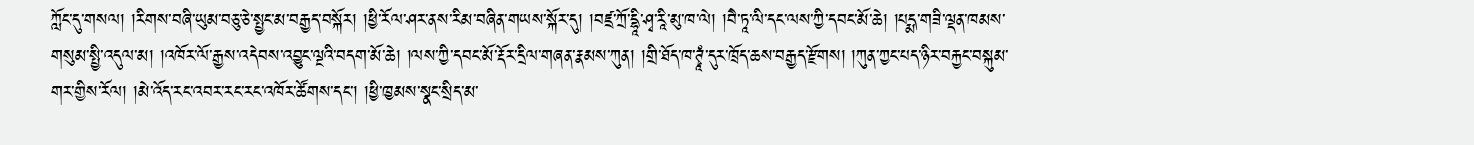ཀློང་དུ་གསལ། །རིགས་བཞི་ཡུམ་བཅུ་ཅེ་སྤྱང་མ་བརྒྱད་བསྐོར། །ཕྱི་རོལ་ཤར་ནས་རིམ་བཞིན་གཡས་སྐོར་དུ། །བཛྲ་ཀྲོ་དྷཱི་ཤྭ་རཱི་མུ་ཁ་ལེ། །བཻ་ཏཱ་ལི་དང་ལས་ཀྱི་དབང་མོ་ཆེ། །པདྨ་གཟི་ལྡན་ཁམས་གསུམ་སྤྱི་འདུལ་མ། །འཁོར་ལོ་རྒྱས་འདེབས་འབྱུང་ལྔའི་བདག་མོ་ཆེ། །ལས་ཀྱི་དབང་མོ་རྡོར་དྲིལ་གཞན་རྣམས་ཀུན། །གྲི་ཐོད་ཁ་ཊྭཱཾ་དུར་ཁྲོད་ཆས་བརྒྱད་རྫོགས། །ཀུན་ཀྱང་པད་ཉིར་བརྐྱང་བསྐུམ་གར་གྱིས་རོལ། །མེ་འོད་རང་འབར་རང་རང་འཁོར་ཚོགས་དང་། །ཕྱི་ཁྱམས་སྣང་སྲིད་མ་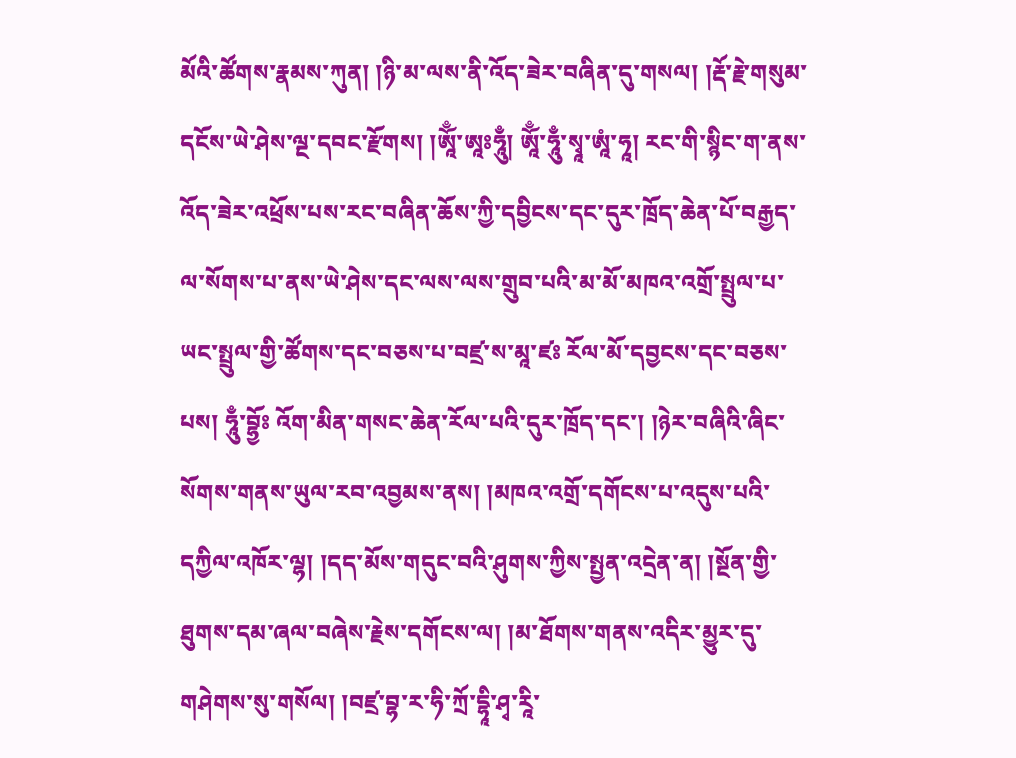མོའི་ཚོགས་རྣམས་ཀུན། །ཉི་མ་ལས་ནི་འོད་ཟེར་བཞིན་དུ་གསལ། །རྡོ་རྗེ་གསུམ་དངོས་ཡེ་ཤེས་ལྔ་དབང་རྫོགས། །ཨཱོྃ་ཨཱཿཧཱུྃ། ཨཱོྃ་ཧཱུྃ་སྭཱ་ཨཱཾ་ཧཱ། རང་གི་སྙིང་ག་ནས་འོད་ཟེར་འཕྲོས་པས་རང་བཞིན་ཆོས་ཀྱི་དབྱིངས་དང་དུར་ཁྲོད་ཆེན་པོ་བརྒྱད་ལ་སོགས་པ་ནས་ཡེ་ཤེས་དང་ལས་ལས་གྲུབ་པའི་མ་མོ་མཁའ་འགྲོ་སྤྲུལ་པ་ཡང་སྤྲུལ་གྱི་ཚོགས་དང་བཅས་པ་བཛྲ་ས་མཱ་ཛཿ རོལ་མོ་དབྱངས་དང་བཅས་པས། ཧཱུྃ་བྷྱོཿ འོག་མིན་གསང་ཆེན་རོལ་པའི་དུར་ཁྲོད་དང་། །ཉེར་བཞིའི་ཞིང་སོགས་གནས་ཡུལ་རབ་འབྱམས་ནས། །མཁའ་འགྲོ་དགོངས་པ་འདུས་པའི་དཀྱིལ་འཁོར་ལྷ། །དད་མོས་གདུང་བའི་ཤུགས་ཀྱིས་སྤྱན་འདྲེན་ན། །སྔོན་གྱི་ཐུགས་དམ་ཞལ་བཞེས་རྗེས་དགོངས་ལ། །མ་ཐོགས་གནས་འདིར་མྱུར་དུ་གཤེགས་སུ་གསོལ། །བཛྲ་བྷ་ར་ཧི་ཀྲོ་དྷཱི་ཤྭ་རཱི་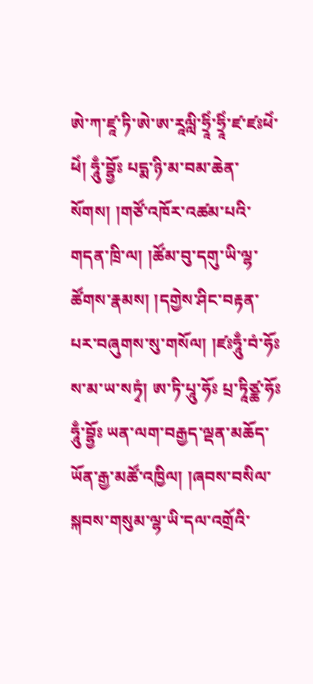ཨེ་ཀ་ཛཱ་ཏི་ཨེ་ཨ་རཱལླི་ཧྲཱིཾ་ཧྲཱིཾ་ཛ་ཛཿཕེཾ་ཕེཾ། ཧཱུྃ་བྷྱོཿ པདྨ་ཉི་མ་བམ་ཆེན་སོགས། །གཙོ་འཁོར་འཚམ་པའི་གདན་ཁྲི་ལ། །ཚོམ་བུ་དགུ་ཡི་ལྷ་ཚོགས་རྣམས། །དགྱེས་ཤིང་བརྟན་པར་བཞུགས་སུ་གསོལ། །ཛཿཧཱུྃ་བཾ་ཧོཿ ས་མ་ཡ་སཏྭཾ། ཨ་ཏི་པཱུ་ཧོཿ པྲ་ཏཱིཙྪ་ཧོཿ ཧཱུྃ་བྷྱོཿ ཡན་ལག་བརྒྱད་ལྡན་མཆོད་ཡོན་རྒྱ་མཚོ་འཁྱིལ། །ཞབས་བསིལ་སྐབས་གསུམ་ལྷ་ཡི་དལ་འགྲོའི་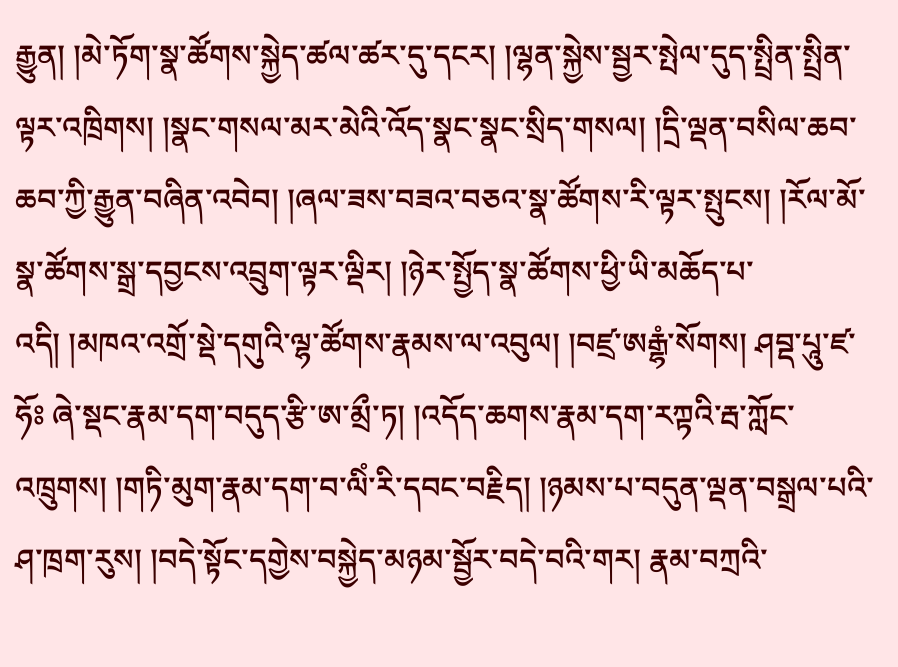རྒྱུན། །མེ་ཏོག་སྣ་ཚོགས་སྐྱེད་ཚལ་ཚར་དུ་དངར། །ལྷན་སྐྱེས་སྦྱར་སྤེལ་དུད་སྤྲིན་སྤྲིན་ལྟར་འཁྲིགས། །སྣང་གསལ་མར་མེའི་འོད་སྣང་སྣང་སྲིད་གསལ། །དྲི་ལྡན་བསིལ་ཆབ་ཆབ་ཀྱི་རྒྱུན་བཞིན་འབེབ། །ཞལ་ཟས་བཟའ་བཅའ་སྣ་ཚོགས་རི་ལྟར་སྤུངས། །རོལ་མོ་སྣ་ཚོགས་སྒྲ་དབྱངས་འབྲུག་ལྟར་ལྡིར། །ཉེར་སྤྱོད་སྣ་ཚོགས་ཕྱི་ཡི་མཆོད་པ་འདི། །མཁའ་འགྲོ་སྡེ་དགུའི་ལྷ་ཚོགས་རྣམས་ལ་འབུལ། །བཛྲ་ཨརྒྷཾ་སོགས། ཤབྡ་པཱུ་ཛ་ཧོཿ ཞེ་སྡང་རྣམ་དག་བདུད་རྩི་ཨ་མྲྀ་ཏ། །འདོད་ཆགས་རྣམ་དག་རཀྟའི་རྦ་ཀློང་འཁྲུགས། །གཏི་མུག་རྣམ་དག་བ་ལིཾ་རི་དབང་བརྗིད། །ཉམས་པ་བདུན་ལྡན་བསྒྲལ་པའི་ཤ་ཁྲག་རུས། །བདེ་སྟོང་དགྱེས་བསྐྱེད་མཉམ་སྦྱོར་བདེ་བའི་གར། རྣམ་བཀྲའི་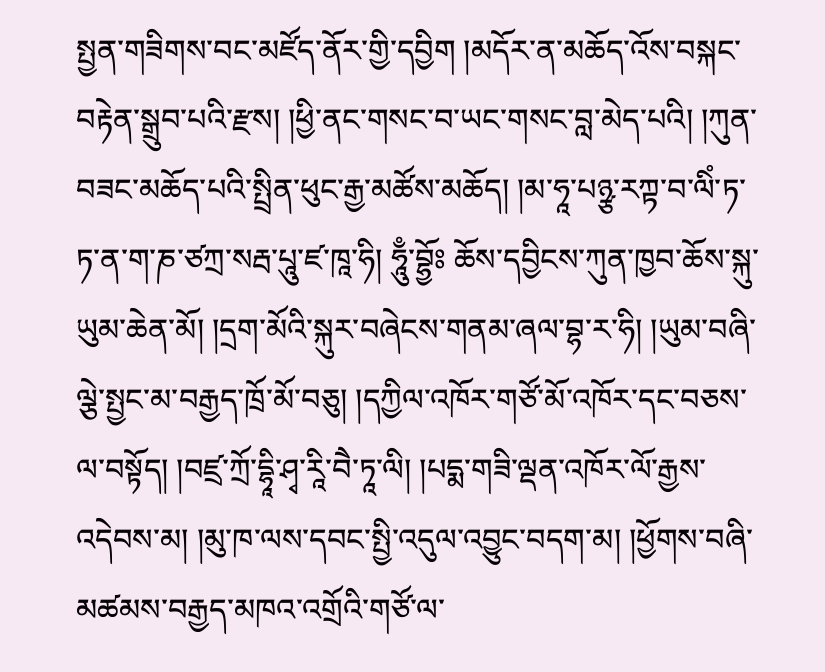སྤྱན་གཟིགས་བང་མཛོད་ནོར་གྱི་དབྱིག །མདོར་ན་མཆོད་འོས་བསྐང་བརྟེན་སྒྲུབ་པའི་རྫས། །ཕྱི་ནང་གསང་བ་ཡང་གསང་བླ་མེད་པའི། །ཀུན་བཟང་མཆོད་པའི་སྤྲིན་ཕུང་རྒྱ་མཚོས་མཆོད། །མ་ཧཱ་པཉྩ་རཀྟ་བ་ལིཾ་ཏ་ཏ་ན་ག་ཎ་ཙཀྲ་སརྦ་པཱུ་ཛ་ཁཱ་ཧི། ཧཱུྃ་བྷྱོཿ ཆོས་དབྱིངས་ཀུན་ཁྱབ་ཆོས་སྐུ་ཡུམ་ཆེན་མོ། །དྲག་མོའི་སྐུར་བཞེངས་གནམ་ཞལ་བྷ་ར་ཧི། །ཡུམ་བཞི་ལྕེ་སྤྱང་མ་བརྒྱད་ཁྲོ་མོ་བཅུ། །དཀྱིལ་འཁོར་གཙོ་མོ་འཁོར་དང་བཅས་ལ་བསྟོད། །བཛྲ་ཀྲོ་དྷཱི་ཤྭ་རཱི་བཻ་ཏཱ་ལི། །པདྨ་གཟི་ལྡན་འཁོར་ལོ་རྒྱས་འདེབས་མ། །མུ་ཁ་ལས་དབང་སྤྱི་འདུལ་འབྱུང་བདག་མ། །ཕྱོགས་བཞི་མཚམས་བརྒྱད་མཁའ་འགྲོའི་གཙོ་ལ་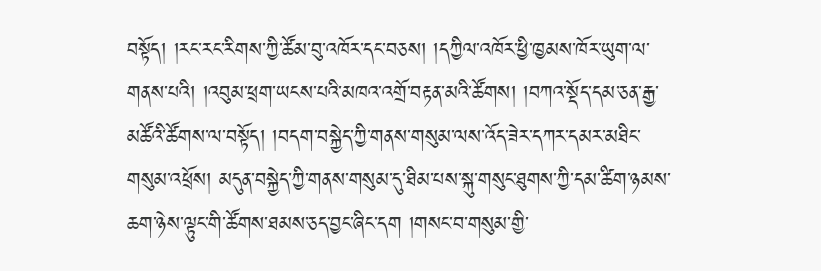བསྟོད། །རང་རང་རིགས་ཀྱི་ཚོམ་བུ་འཁོར་དང་བཅས། །དཀྱིལ་འཁོར་ཕྱི་ཁྱམས་ཁོར་ཡུག་ལ་གནས་པའི། །འབུམ་ཕྲག་ཡངས་པའི་མཁའ་འགྲོ་བརྟན་མའི་ཚོགས། །བཀའ་སྡོད་དམ་ཅན་རྒྱ་མཚོའི་ཚོགས་ལ་བསྟོད། །བདག་བསྐྱེད་ཀྱི་གནས་གསུམ་ལས་འོད་ཟེར་དཀར་དམར་མཐིང་གསུམ་འཕྲོས། མདུན་བསྐྱེད་ཀྱི་གནས་གསུམ་དུ་ཐིམ་པས་སྐུ་གསུང་ཐུགས་ཀྱི་དམ་ཚིག་ཉམས་ཆག་ཉེས་ལྟུང་གི་ཚོགས་ཐམས་ཅད་བྱང་ཞིང་དག །གསང་བ་གསུམ་གྱི་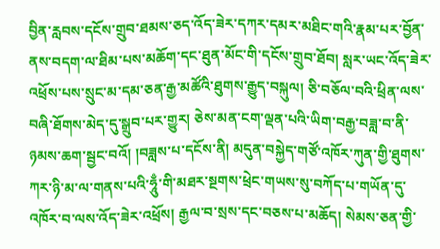བྱིན་རླབས་དངོས་གྲུབ་ཐམས་ཅད་འོད་ཟེར་དཀར་དམར་མཐིང་གའི་རྣམ་པར་བྱོན་ནས་བདག་ལ་ཐིམ་པས་མཆོག་དང་ཐུན་མོང་གི་དངོས་གྲུབ་ཐོབ། སླར་ཡང་འོད་ཟེར་འཕྲོས་པས་སྲུང་མ་དམ་ཅན་རྒྱ་མཚོའི་ཐུགས་རྒྱུད་བསྐུལ། ཅི་བཅོལ་བའི་ཕྲིན་ལས་བཞི་ཐོགས་མེད་དུ་སྒྲུབ་པར་གྱུར། ཅེས་མན་ངག་ལྡན་པའི་ཡིག་བརྒྱ་བཟླ་བ་ནི་ཉམས་ཆག་སྦྱང་བའོ། །བཟླས་པ་དངོས་ནི། མདུན་བསྐྱེད་གཙོ་འཁོར་ཀུན་གྱི་ཐུགས་ཀར་ཉི་མ་ལ་གནས་པའི་ཧཱུྃ་གི་མཐར་སྔགས་ཕྲེང་གཡས་སུ་བཀོད་པ་གཡོན་དུ་འཁོར་བ་ལས་འོད་ཟེར་འཕྲོས། རྒྱལ་བ་སྲས་དང་བཅས་པ་མཆོད། སེམས་ཅན་གྱི་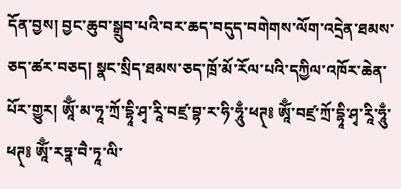དོན་བྱས། བྱང་ཆུབ་སྒྲུབ་པའི་བར་ཆད་བདུད་བགེགས་ལོག་འདྲེན་ཐམས་ཅད་ཚར་བཅད། སྣང་སྲིད་ཐམས་ཅད་ཁྲོ་མོ་རོལ་པའི་དཀྱིལ་འཁོར་ཆེན་པོར་གྱུར། ཨཱོྃ་མ་ཧཱ་ཀྲོ་དྷཱི་ཤྭ་རཱི་བཛྲ་བྷ་ར་ཧི་ཧཱུྃ་ཕཊ྄༔ ཨཱོྃ་བཛྲ་ཀྲོ་དྷཱི་ཤྭ་རཱི་ཧཱུྃ་ཕཊ྄༔ ཨཱོྃ་རཏྣ་བཻ་ཏཱ་ལི་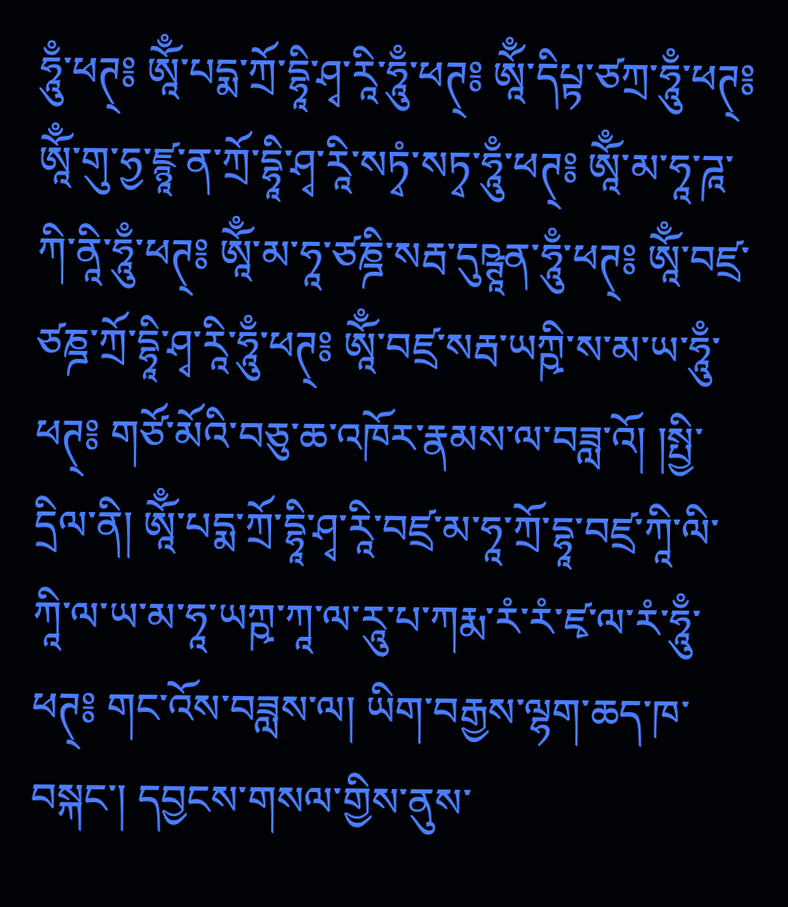ཧཱུྃ་ཕཊ྄༔ ཨཱོྃ་པདྨ་ཀྲོ་དྷཱི་ཤྭ་རཱི་ཧཱུྃ་ཕཊ྄༔ ཨཱོྃ་དིཔྟ་ཙཀྲ་ཧཱུྃ་ཕཊ྄༔ ཨཱོྃ་གུ་ཧྱ་ཛྙཱ་ན་ཀྲོ་དྷཱི་ཤྭ་རཱི་སཏྭཾ་སཏྭ་ཧཱུྃ་ཕཊ྄༔ ཨཱོྃ་མ་ཧཱ་ཌཱ་ཀི་ནཱི་ཧཱུྃ་ཕཊ྄༔ ཨཱོྃ་མ་ཧཱ་ཙཎྜི་སརྦ་དུཥྚཱན་ཧཱུྃ་ཕཊ྄༔ ཨཱོྃ་བཛྲ་ཙཎྜ་ཀྲོ་དྷཱི་ཤྭ་རཱི་ཧཱུྃ་ཕཊ྄༔ ཨཱོྃ་བཛྲ་སརྦ་ཡཀྵི་ས་མ་ཡ་ཧཱུྃ་ཕཊ྄༔ གཙོ་མོའི་བཅུ་ཆ་འཁོར་རྣམས་ལ་བཟླ་འོ། །སྤྱི་དྲིལ་ནི། ཨཱོྃ་པདྨ་ཀྲོ་དྷཱི་ཤྭ་རཱི་བཛྲ་མ་ཧཱ་ཀྲོ་དྷཱ་བཛྲ་ཀཱི་ལི་ཀཱི་ལ་ཡ་མ་ཧཱ་ཡཀྵ་ཀཱ་ལ་རཱུ་པ་ཀརྨ་རཾ་རཾ་ཛྭ་ལ་རཾ་ཧཱུྃ་ཕཊ྄༔ གང་འོས་བཟླས་ལ། ཡིག་བརྒྱས་ལྷག་ཆད་ཁ་བསྐང་། དབྱངས་གསལ་གྱིས་ནུས་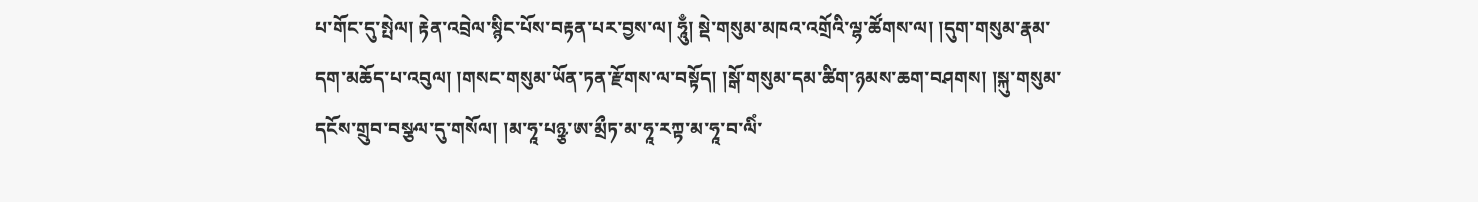པ་གོང་དུ་སྤེལ། རྟེན་འབྲེལ་སྙིང་པོས་བརྟན་པར་བྱས་ལ། ཧཱུྃ། སྡེ་གསུམ་མཁའ་འགྲོའི་ལྷ་ཚོགས་ལ། །དུག་གསུམ་རྣམ་དག་མཆོད་པ་འབུལ། །གསང་གསུམ་ཡོན་ཏན་རྫོགས་ལ་བསྟོད། །སྒོ་གསུམ་དམ་ཚིག་ཉམས་ཆག་བཤགས། །སྐུ་གསུམ་དངོས་གྲུབ་བསྩལ་དུ་གསོལ། །མ་ཧཱ་པཉྩ་ཨ་མྲྀཏ་མ་ཧཱ་རཀྟ་མ་ཧཱ་བ་ལིཾ་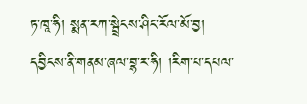ཏ་ཁཱ་ཧི། སྨན་རཀ་སྦྲེངས་ཤིང་རོལ་མོ་བྱ། དབྱིངས་ནི་གནམ་ཞལ་བྷ་ར་ཧི། །རིག་པ་དཔལ་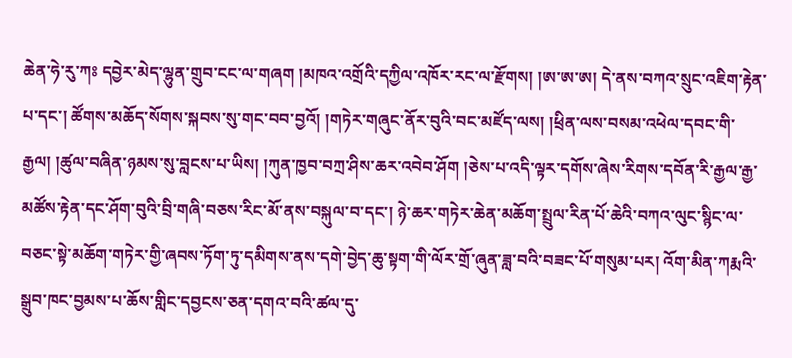ཆེན་ཧེ་རུ་ཀཿ དབྱེར་མེད་ལྷུན་གྲུབ་ངང་ལ་གཞག །མཁའ་འགྲོའི་དཀྱིལ་འཁོར་རང་ལ་རྫོགས། །ཨ་ཨ་ཨ། དེ་ནས་བཀའ་སྲུང་འཇིག་རྟེན་པ་དང་། ཚོགས་མཆོད་སོགས་སྐབས་སུ་གང་བབ་བྱའོ། །གཏེར་གཞུང་ནོར་བུའི་བང་མཛོད་ལས། །ཕྲིན་ལས་བསམ་འཕེལ་དབང་གི་རྒྱལ། །ཚུལ་བཞིན་ཉམས་སུ་བླངས་པ་ཡིས། །ཀུན་ཁྱབ་བཀྲ་ཤིས་ཆར་འབེབ་ཤོག །ཅེས་པ་འདི་ལྟར་དགོས་ཞེས་རིགས་དབོན་རི་རྒྱལ་རྒྱ་མཚོས་རྟེན་དང་ཤོག་བུའི་བྲི་གཞི་བཅས་རིང་མོ་ནས་བསྐུལ་བ་དང་། ཉེ་ཆར་གཏེར་ཆེན་མཆོག་སྤྲུལ་རིན་པོ་ཆེའི་བཀའ་ལུང་སྙིང་ལ་བཅང་སྟེ་མཆོག་གཏེར་གྱི་ཞབས་ཏོག་ཏུ་དམིགས་ནས་དགེ་བྱེད་ཆུ་སྟག་གི་ལོར་གྲོ་ཞུན་ཟླ་བའི་བཟང་པོ་གསུམ་པར། འོག་མིན་ཀརྨའི་སྒྲུབ་ཁང་བྱམས་པ་ཆོས་གླིང་དབྱངས་ཅན་དགའ་བའི་ཚལ་དུ་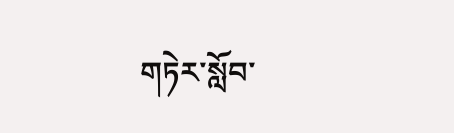གཏེར་སློབ་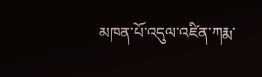མཁན་པོ་འདུལ་འཛིན་ཀརྨ་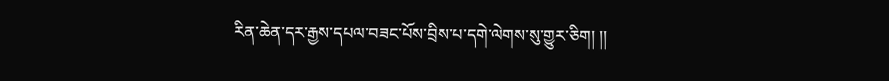རིན་ཆེན་དར་རྒྱས་དཔལ་བཟང་པོས་བྲིས་པ་དགེ་ལེགས་སུ་གྱུར་ཅིག། །།